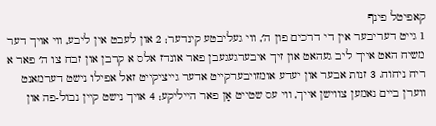קאפיטל פינף
1 גייט דעריבער אין די דרכים פון ה׳, ווי געליבטע קינדער; 2 און לעבט אין ליבע, ווי אויך דער משיח האט אייך ליב געהאט און זיך איבערגעגעבן פאר אונדז אלס א קרבן און זבח צו ה׳ פאר א ריח ניחוח. 3 זנות אבער און יעדע אומזויבערקייט אדער גייציקייט זאל אפילו נישט דערמאנט ווערן ביים נאמען צווישן אייך, ווי עס שטייט אָן פאר הייליקע; 4 אויך נישט קיין נבול‑פה און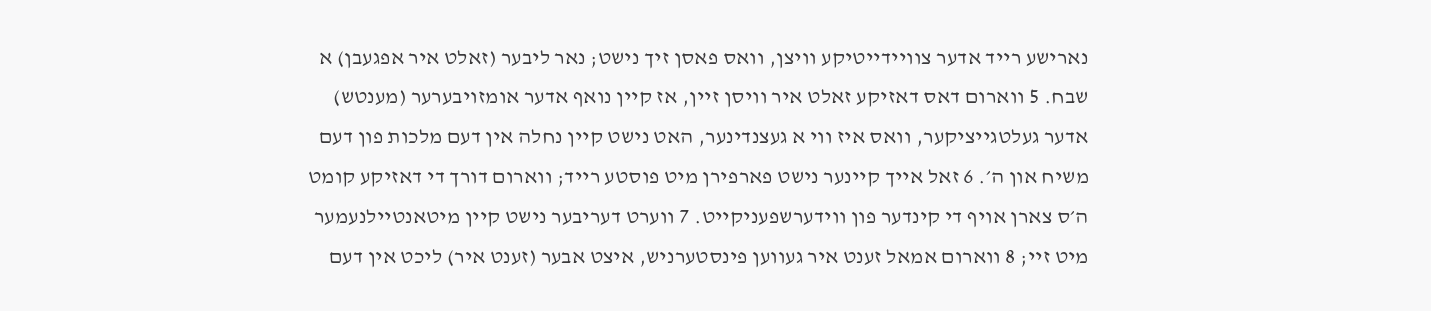נארישע רייד אדער צוויידייטיקע וויצן, וואס פאסן זיך נישט; נאר ליבער (זאלט איר אפגעבן) א שבח. 5 ווארום דאס דאזיקע זאלט איר וויסן זיין, אז קיין נואף אדער אומזויבערער (מענטש) אדער געלטגייציקער, וואס איז ווי א געצנדינער, האט נישט קיין נחלה אין דעם מלכות פון דעם משיח און ה׳. 6 זאל אייך קיינער נישט פארפירן מיט פוסטע רייד; ווארום דורך די דאזיקע קומט ה׳ס צארן אויף די קינדער פון ווידערשפעניקייט. 7 ווערט דעריבער נישט קיין מיטאנטיילנעמער מיט זיי; 8 ווארום אמאל זענט איר געווען פינסטערניש, איצט אבער (זענט איר) ליכט אין דעם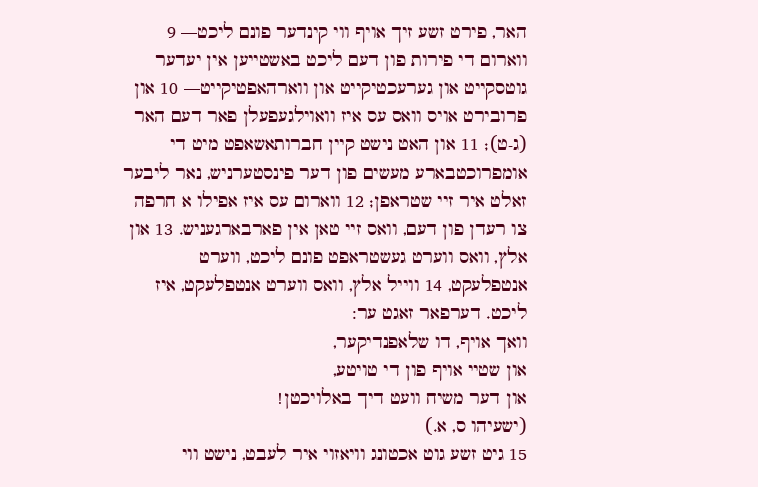האר, פירט זשע זיך אויף ווי קינדער פונם ליכט— 9 ווארום די פירות פון דעם ליכט באשטייען אין יעדער גוטסקייט און גערעכטיקייט און ווארהאפטיקייט— 10 און פרובירט אויס וואס עס איז וואוילגעפעלן פאר דעם האר (ג‑ט); 11 און האט נישט קיין חברותאשאפט מיט די אומפרוכטבארע מעשים פון דער פינסטערניש, נאר ליבער זאלט איר זיי שטראפן; 12 ווארום עס איז אפילו א חרפה צו רעדן פון דעם, וואס זיי טאן אין פארבארגעניש. 13 און אלץ, וואס ווערט געשטראפט פונם ליכט, ווערט אנטפלעקט, 14 ווייל אלץ, וואס ווערט אנטפלעקט, איז ליכט. דערפאר זאגט ער:
וואך אויף, דו שלאפנדיקער,
און שטיי אויף פון די טויטע,
און דער משיח וועט דיך באלויכטן!
(ישעיהו ס, א.)
15 גיט זשע גוט אכטונג וויאזוי איר לעבט, נישט ווי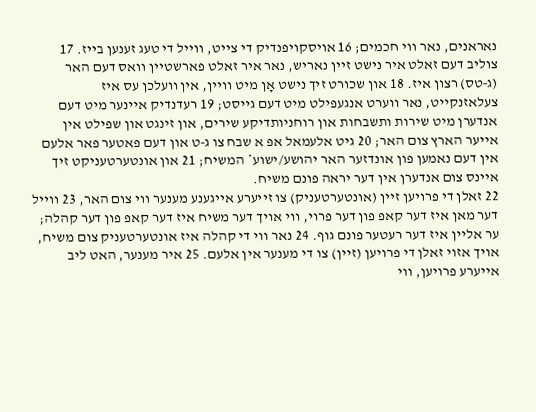נאראנים, נאר ווי חכמים; 16 אויסקויפנדיק די צייט, ווייל די טעג זענען בייז. 17 צוליב דעם זאלט איר נישט זיין נאריש, נאר איר זאלט פארשטיין וואס דעם האר (ג‑טס) רצון איז. 18 און שכורט זיך נישט אָן מיט וויין, אין וועלכן עס איז צעלאזנקייט, נאר ווערט אנגעפילט מיט דעם גייסט; 19 רעדנדיק איינער מיט דעם אנדערן מיט שירות ותשבחות און רוחניותדיקע שירים, און זינגט און שפילט אין אייער הארץ צום האר; 20 גיט אלעמאל אפ א שבח צו ג‑ט און דעם פאטער פאר אלעם אין דעם נאמען פון אונדזער האר יהושע/ישוע* המשיח; 21 און אונטערטעניקט זיך איינס צום אנדערן אין דער יראה פונם משיח.
22 זאלן די פרויען זיין (אונטערטעניק) צו זייערע אייגענע מענער ווי צום האר, 23 ווייל דער מאן איז דער קאפ פון דער פרוי, ווי אויך דער משיח איז דער קאפ פון דער קהלה; ער אליין איז דער רעטער פונם גוף. 24 נאר ווי די קהלה איז אונטערטעניק צום משיח, אויך אזוי זאלן די פרויען (זיין) צו די מענער אין אלעם. 25 איר מענער, האט ליב אייערע פרויען, ווי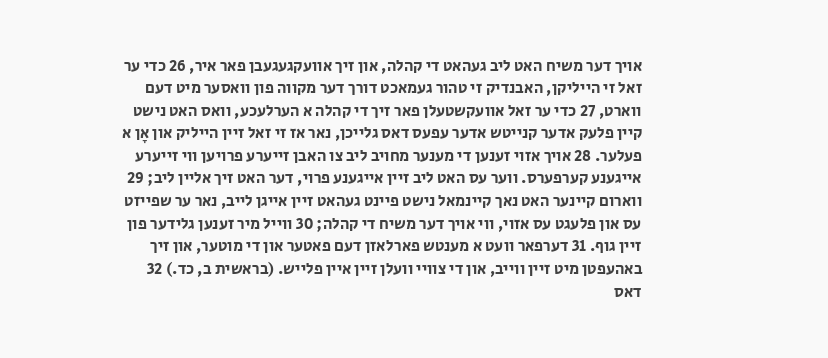אויך דער משיח האט ליב געהאט די קהלה, און זיך אוועקגעגעבן פאר איר, 26 כדי ער זאל זי הייליקן, האבנדיק זי טהור געמאכט דורך דער מקווה פון וואסער מיט דעם ווארט, 27 כדי ער זאל אוועקשטעלן פאר זיך די קהלה א הערלעכע, וואס האט נישט קיין פלעק אדער קנייטש אדער עפעס דאס גלייכן, נאר אז זי זאל זיין הייליק און אָן א פעלער. 28 אויך אזוי זענען די מענער מחויב ליב צו האבן זייערע פרויען ווי זייערע אייגענע קערפערס. ווער עס האט ליב זיין אייגענע פרוי, דער האט זיך אליין ליב; 29 ווארום קיינער האט נאך קיינמאל נישט פיינט געהאט זיין אייגן לייב, נאר ער שפייזט עס און פלעגט עס אזוי, ווי אויך דער משיח די קהלה; 30 ווייל מיר זענען גלידער פון זיין גוף. 31 דערפאר וועט א מענטש פארלאזן דעם פאטער און די מוטער, און זיך באהעפטן מיט זיין ווייב, און די צוויי וועלן זיין איין פלייש. (בראשית ב, כד.) 32 דאס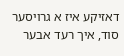דאזיקע איז א גרויסער סוד, איך רעד אבער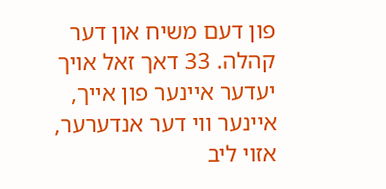פון דעם משיח און דער קהלה. 33 דאך זאל אויך יעדער איינער פון אייך, איינער ווי דער אנדערער, אזוי ליב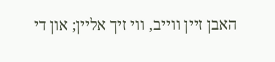האבן זיין ווייב, ווי זיך אליין; און די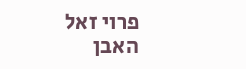פרוי זאל האבן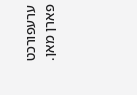ערעפורכט פארן מאן.